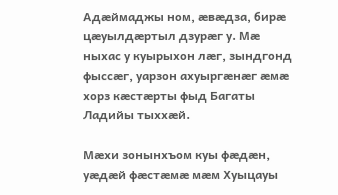Адӕймаджы ном, ӕвӕдза, бирӕ цӕуылдӕртыл дзурӕг у. Мӕ ныхас у куырыхон лӕг, зындгонд фыссӕг, уарзон ахуыргӕнӕг ӕмӕ хорз кӕстӕрты фыд Багаты Ладийы тыххӕй.

Мӕхи зонынхъом куы фӕдӕн, уӕдӕй фӕстӕмӕ мӕм Хуыцауы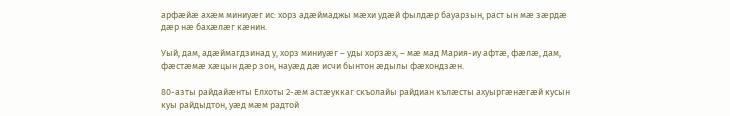арфӕйӕ ахӕм миниуӕг ис: хорз адӕймаджы мӕхи удӕй фылдӕр бауарзын, раст ын мӕ зӕрдӕ дӕр нӕ бахӕлӕг кӕнин.

Уый, дам, адӕймагдзинад у, хорз миниуӕг – уды хорзӕх, – мӕ мад Мария-иу афтӕ, фӕлӕ, дам, фӕстӕмӕ хӕцын дӕр зон, науӕд дӕ исчи бынтон ӕдылы фӕхондзӕн.

80-азты райдайӕнты Елхоты 2-ӕм астӕуккаг скъолайы райдиан кълӕсты ахуыргӕнӕгӕй кусын куы райдыдтон, уӕд мӕм радтой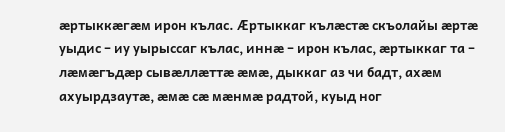ӕртыккӕгӕм ирон кълас. Ӕртыккаг кълӕстӕ скъолайы ӕртӕ уыдис – иу уырыссаг кълас, иннӕ – ирон кълас, ӕртыккаг та – лӕмӕгъдӕр сывӕллӕттӕ ӕмӕ, дыккаг аз чи бадт, ахӕм ахуырдзаутӕ, ӕмӕ сӕ мӕнмӕ радтой, куыд ног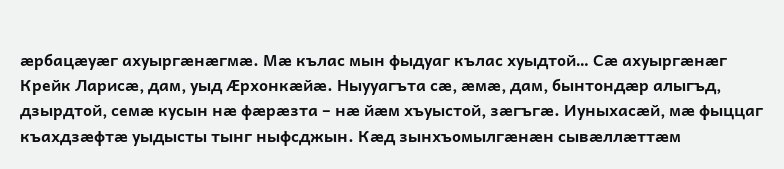ӕрбацӕуӕг ахуыргӕнӕгмӕ. Мӕ кълас мын фыдуаг кълас хуыдтой… Сӕ ахуыргӕнӕг Крейк Ларисӕ, дам, уыд Ӕрхонкӕйӕ. Ныууагъта сӕ, ӕмӕ, дам, бынтондӕр алыгъд, дзырдтой, семӕ кусын нӕ фӕрӕзта – нӕ йӕм хъуыстой, зӕгъгӕ. Иуныхасӕй, мӕ фыццаг къахдзӕфтӕ уыдысты тынг ныфсджын. Кӕд зынхъомылгӕнӕн сывӕллӕттӕм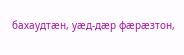бахаудтӕн, уӕд-дӕр фӕрӕзтон,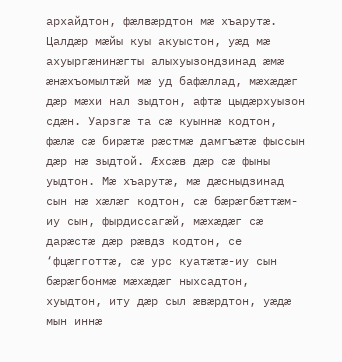архайдтон, фӕлвӕрдтон мӕ хъарутӕ. Цалдӕр мӕйы куы акуыстон, уӕд мӕ ахуыргӕнинӕгты алыхуызондзинад ӕмӕ ӕнӕхъомылтӕй мӕ уд бафӕллад, мӕхӕдӕг дӕр мӕхи нал зыдтон, афтӕ цыдӕрхуызон сдӕн. Уарзгӕ та сӕ куыннӕ кодтон, фӕлӕ сӕ бирӕтӕ рӕстмӕ дамгъӕтӕ фыссын дӕр нӕ зыдтой. Ӕхсӕв дӕр сӕ фыны уыдтон. Мӕ хъарутӕ, мӕ дӕсныдзинад сын нӕ хӕлӕг кодтон, сӕ бӕрӕгбӕттӕм-иу сын, фырдиссагӕй, мӕхӕдӕг сӕ дарӕстӕ дӕр рӕвдз кодтон, се ‘фцӕгготтӕ, сӕ урс куатӕтӕ-иу сын бӕрӕгбонмӕ мӕхӕдӕг ныхсадтон, хуыдтон, иту дӕр сыл ӕвӕрдтон, уӕдӕ мын иннӕ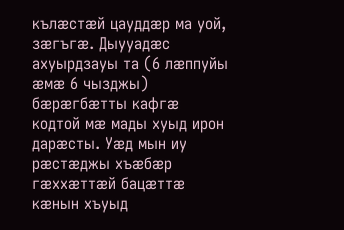кълӕстӕй цауддӕр ма уой, зӕгъгӕ. Дыууадӕс ахуырдзауы та (6 лӕппуйы ӕмӕ 6 чызджы) бӕрӕгбӕтты кафгӕ кодтой мӕ мады хуыд ирон дарӕсты. Уӕд мын иу рӕстӕджы хъӕбӕр гӕххӕттӕй бацӕттӕ кӕнын хъуыд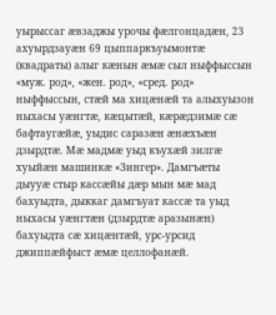уырыссаг ӕвзаджы урочы фӕлгонцадӕн, 23 ахуырдзауӕн 69 цыппаркъуымонтӕ (квадраты) алыг кӕнын ӕмӕ сыл ныффыссын «муж. род», «жен. род», «сред. род» ныффыссын, стӕй ма хицӕнӕй та алыхуызон ныхасы уӕнгтӕ, кӕцытӕй, кӕрӕдзимӕ сӕ бафтаугӕйӕ, уыдис саразӕн ӕнӕхъӕн дзырдтӕ. Мӕ мадмӕ уыд къухӕй зилгӕ хуыйӕн машинкӕ «Зингер». Дамгъӕты дыууӕ стыр кассӕйы дӕр мын мӕ мад бахуыдта, дыккаг дамгъуат кассӕ та уыд ныхасы уӕнгтӕн (дзырдтӕ аразынӕн) бахуыдта сӕ хицӕнтӕй, урс-урсид джиппӕйфыст ӕмӕ целлофанӕй.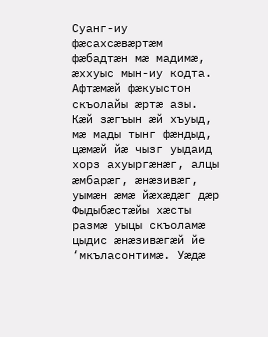Суанг-иу фӕсахсӕвӕртӕм фӕбадтӕн мӕ мадимӕ, ӕххуыс мын-иу кодта. Афтӕмӕй фӕкуыстон скъолайы ӕртӕ азы. Кӕй зӕгъын ӕй хъуыд, мӕ мады тынг фӕндыд, цӕмӕй йӕ чызг уыдаид хорз ахуыргӕнӕг, алцы ӕмбарӕг, ӕнӕзивӕг, уымӕн ӕмӕ йӕхӕдӕг дӕр Фыдыбӕстӕйы хӕсты размӕ уыцы скъоламӕ цыдис ӕнӕзивӕгӕй йе ‘мкъласонтимӕ. Уӕдӕ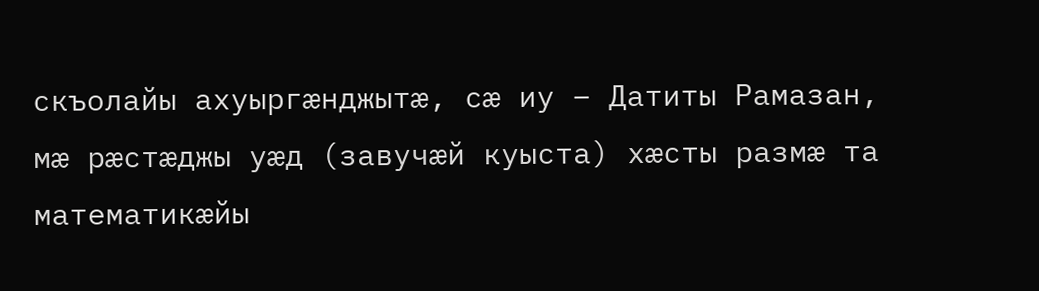скъолайы ахуыргӕнджытӕ, сӕ иу – Датиты Рамазан, мӕ рӕстӕджы уӕд (завучӕй куыста) хӕсты размӕ та математикӕйы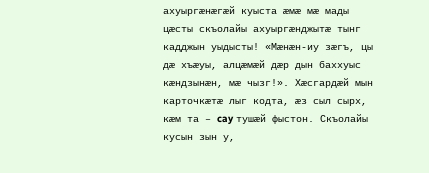ахуыргӕнӕгӕй куыста ӕмӕ мӕ мады цӕсты скъолайы ахуыргӕнджытӕ тынг кадджын уыдысты! «Мӕнӕн-иу зӕгъ, цы дӕ хъӕуы, алцӕмӕй дӕр дын баххуыс кӕндзынӕн, мӕ чызг!». Хӕсгардӕй мын карточкӕтӕ лыг кодта, ӕз сыл сырх, кӕм та – cay тушӕй фыстон. Скъолайы кусын зын у,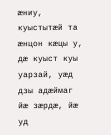ӕниу, куыстытӕй та ӕнцон кӕцы у, дӕ куыст куы уарзай, уӕд дзы адӕймаг йӕ зӕрдӕ, йӕ уд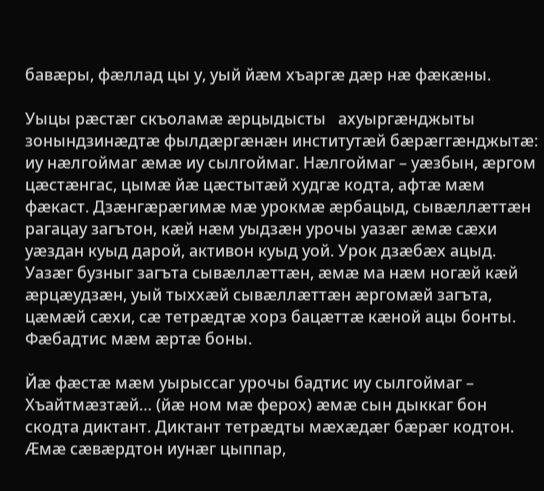бавӕры, фӕллад цы у, уый йӕм хъаргӕ дӕр нӕ фӕкӕны.

Уыцы рӕстӕг скъоламӕ ӕрцыдысты   ахуыргӕнджыты зонындзинӕдтӕ фылдӕргӕнӕн институтӕй бӕрӕггӕнджытӕ: иу нӕлгоймаг ӕмӕ иу сылгоймаг. Нӕлгоймаг – уӕзбын, ӕргом цӕстӕнгас, цымӕ йӕ цӕстытӕй худгӕ кодта, афтӕ мӕм фӕкаст. Дзӕнгӕрӕгимӕ мӕ урокмӕ ӕрбацыд, сывӕллӕттӕн рагацау загътон, кӕй нӕм уыдзӕн урочы уазӕг ӕмӕ сӕхи уӕздан куыд дарой, активон куыд уой. Урок дзӕбӕх ацыд. Уазӕг бузныг загъта сывӕллӕттӕн, ӕмӕ ма нӕм ногӕй кӕй ӕрцӕудзӕн, уый тыххӕй сывӕллӕттӕн ӕргомӕй загъта, цӕмӕй сӕхи, сӕ тетрӕдтӕ хорз бацӕттӕ кӕной ацы бонты. Фӕбадтис мӕм ӕртӕ боны.

Йӕ фӕстӕ мӕм уырыссаг урочы бадтис иу сылгоймаг – Хъайтмӕзтӕй… (йӕ ном мӕ ферох) ӕмӕ сын дыккаг бон скодта диктант. Диктант тетрӕдты мӕхӕдӕг бӕрӕг кодтон. Ӕмӕ сӕвӕрдтон иунӕг цыппар,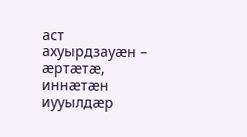аст ахуырдзауӕн – ӕртӕтӕ, иннӕтӕн иууылдӕр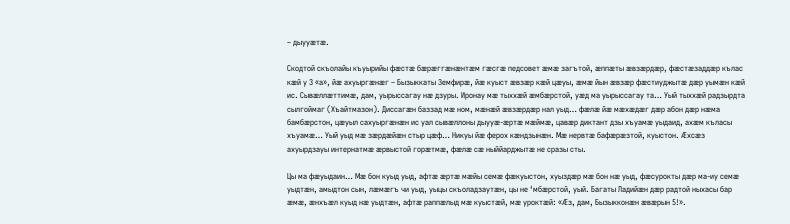– дыууӕтӕ.

Скодтой скъолайы къуырийы фӕстӕ бӕрӕггӕнӕнтӕм гӕсгӕ педсовет ӕмӕ загътой, ӕппӕты ӕвзӕрдӕр, фӕстӕзаддӕр кълас кӕй у 3 «а», йӕ ахуыргӕнӕг – Бызыккаты Земфирӕ, йӕ куыст ӕвзӕр кӕй цӕуы, ӕмӕ йын ӕвзӕр фӕстиуджытӕ дӕр уымӕн кӕй ис. Сывӕллӕттимӕ, дам, уырыссагау нӕ дзуры. Иронау мӕ тыххӕй ӕмбӕрстой, уӕд ма уырыссагау та… Уый тыххӕй радзырдта сылгоймаг (Хъайтмазон). Диссагӕн баззад мӕ ном, мӕнӕй ӕвзӕрдӕр нал уыд… фӕлӕ йӕ мӕхӕдӕг дӕр абон дӕр нӕма бамбӕрстон, цӕуыл сахуыргӕнӕн ис уал сывӕллоны дыууӕ-ӕртӕ мӕймӕ, цавӕр диктант дзы хъуамӕ уыдаид, ахӕм къласы хъуамӕ… Уый уыд мӕ зӕрдӕйӕн стыр цӕф… Никуы йӕ ферох кӕндзынӕн. Мӕ нервтӕ бафӕрӕзтой, куыстон. Ӕхсӕз      ахуырдзауы интернатмӕ ӕрвыстой горӕтмӕ, фӕлӕ сӕ ныййарджытӕ не сразы сты.

Цы ма фӕуыдаин… Мӕ бон куыд уыд, афтӕ ӕртӕ мӕйы семӕ фӕкуыстон, хуыздӕр мӕ бон нӕ уыд, фӕсурокты дӕр ма-иу семӕ уыдтӕн, амыдтон сын, лӕмӕгъ чи уыд, уыцы скъоладзаутӕн, цы не ‘мбӕрстой, уый. Багаты Ладийӕн дӕр радтой ныхасы бар ӕмӕ, ӕнхъӕл куыд нӕ уыдтӕн, афтӕ раппӕлыд мӕ куыстӕй, мӕ уроктӕй: «Ӕз, дам, Бызыкконӕн ӕвӕрын 5!».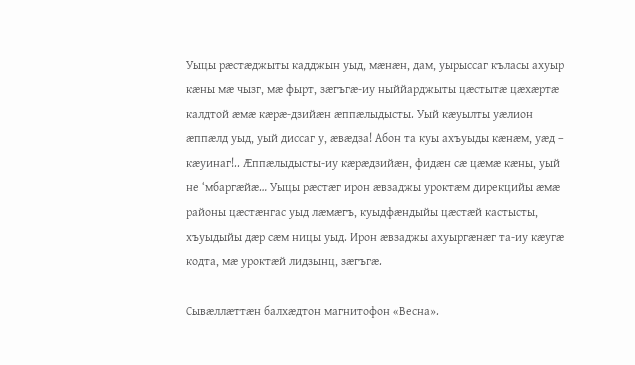Уыцы рӕстӕджыты кадджын уыд, мӕнӕн, дам, уырыссаг къласы ахуыр кӕны мӕ чызг, мӕ фырт, зӕгъгӕ-иу ныййарджыты цӕстытӕ цӕхӕртӕ калдтой ӕмӕ кӕрӕ-дзийӕн ӕппӕлыдысты. Уый кӕуылты уӕлион ӕппӕлд уыд, уый диссаг у, ӕвӕдза! Абон та куы ахъуыды кӕнӕм, уӕд – кӕуинаг!.. Ӕппӕлыдысты-иу кӕрӕдзийӕн, фидӕн сӕ цӕмӕ кӕны, уый не ‘мбаргӕйӕ… Уыцы рӕстӕг ирон ӕвзаджы уроктӕм дирекцийы ӕмӕ районы цӕстӕнгас уыд лӕмӕгъ, куыдфӕндыйы цӕстӕй кастысты, хъуыдыйы дӕр сӕм ницы уыд. Ирон ӕвзаджы ахуыргӕнӕг та-иу кӕугӕ кодта, мӕ уроктӕй лидзынц, зӕгъгӕ.

Сывӕллӕттӕн балхӕдтон магнитофон «Весна».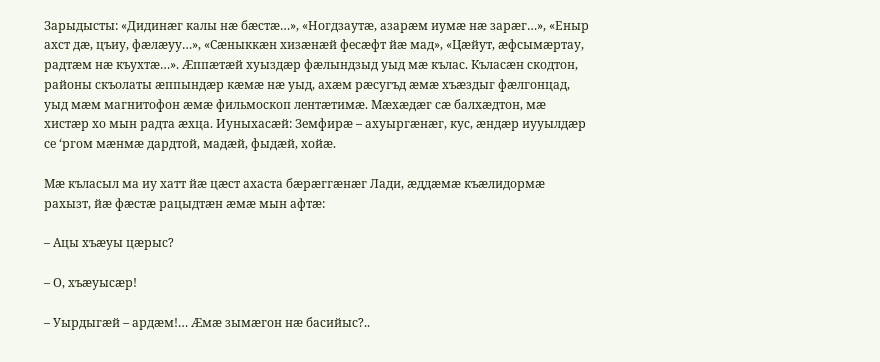Зарыдысты: «Дидинӕг калы нӕ бӕстӕ…», «Ногдзаутӕ, азарӕм иумӕ нӕ зарӕг…», «Еныр ахст дӕ, цъиу, фӕлӕуу…», «Сӕныккӕн хизӕнӕй фесӕфт йӕ мад», «Цӕйут, ӕфсымӕртау, радтӕм нӕ къухтӕ…». Ӕппӕтӕй хуыздӕр фӕлындзыд уыд мӕ кълас. Къласӕн скодтон, районы скъолаты ӕппындӕр кӕмӕ нӕ уыд, ахӕм рӕсугъд ӕмӕ хъӕздыг фӕлгонцад, уыд мӕм магнитофон ӕмӕ фильмоскоп лентӕтимӕ. Мӕхӕдӕг сӕ балхӕдтон, мӕ хистӕр хо мын радта ӕхца. Иуныхасӕй: Земфирӕ – ахуыргӕнӕг, кус, ӕндӕр иууылдӕр се ‘ргом мӕнмӕ дардтой, мадӕй, фыдӕй, хойӕ.

Мӕ къласыл ма иу хатт йӕ цӕст ахаста бӕрӕггӕнӕг Лади, ӕддӕмӕ къӕлидормӕ рахызт, йӕ фӕстӕ рацыдтӕн ӕмӕ мын афтӕ:

– Ацы хъӕуы цӕрыс?

– О, хъӕуысӕр!

– Уырдыгӕй – ардӕм!… Ӕмӕ зымӕгон нӕ басийыс?..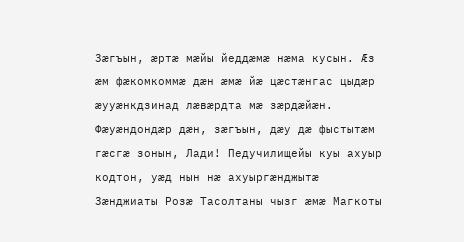Зӕгъын, ӕртӕ мӕйы йеддӕмӕ нӕма кусын. Ӕз ӕм фӕкомкоммӕ дӕн ӕмӕ йӕ цӕстӕнгас цыдӕр ӕууӕнкдзинад лӕвӕрдта мӕ зӕрдӕйӕн. Фӕуӕндондӕр дӕн, зӕгъын, дӕу дӕ фыстытӕм гӕсгӕ зонын, Лади! Педучилищейы куы ахуыр кодтон, уӕд нын нӕ ахуыргӕнджытӕ Зӕнджиаты Розӕ Тасолтаны чызг ӕмӕ Магкоты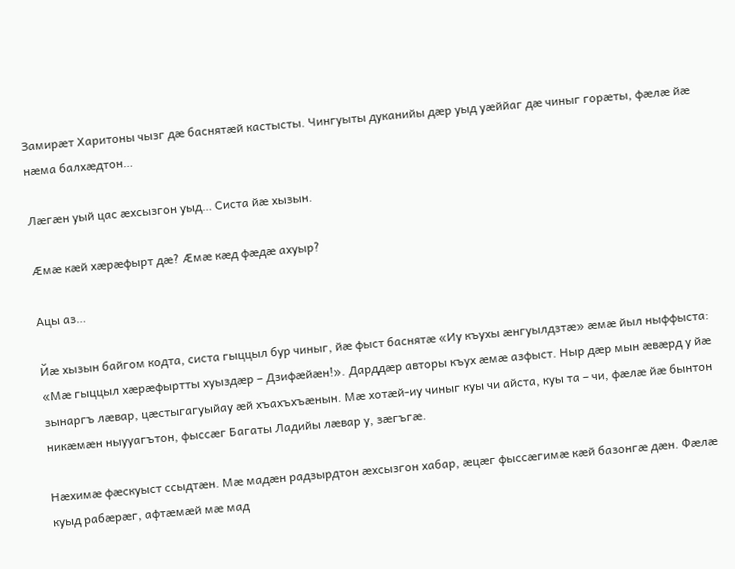Замирӕт Харитоны чызг дӕ баснятӕй кастысты. Чингуыты дуканийы дӕр уыд уӕййаг дӕ чиныг горӕты, фӕлӕ йӕ нӕма балхӕдтон…

Лӕгӕн уый цас ӕхсызгон уыд… Систа йӕ хызын.

Ӕмӕ кӕй хӕрӕфырт дӕ? Ӕмӕ кӕд фӕдӕ ахуыр?

Ацы аз…

Йӕ хызын байгом кодта, систа гыццыл бур чиныг, йӕ фыст баснятӕ «Иу къухы ӕнгуылдзтӕ» ӕмӕ йыл ныффыста: «Мӕ гыццыл хӕрӕфыртты хуыздӕр – Дзифӕйӕн!». Дарддӕр авторы къух ӕмӕ азфыст. Ныр дӕр мын ӕвӕрд у йӕ зынаргъ лӕвар, цӕстыгагуыйау ӕй хъахъхъӕнын. Мӕ хотӕй-иу чиныг куы чи айста, куы та – чи, фӕлӕ йӕ бынтон никӕмӕн ныууагътон, фыссӕг Багаты Ладийы лӕвар у, зӕгъгӕ.

Нӕхимӕ фӕскуыст ссыдтӕн. Мӕ мадӕн радзырдтон ӕхсызгон хабар, ӕцӕг фыссӕгимӕ кӕй базонгӕ дӕн. Фӕлӕ куыд рабӕрӕг, афтӕмӕй мӕ мад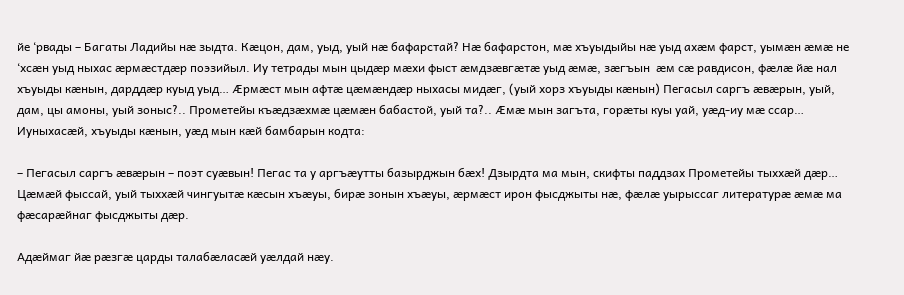йе ‘рвады – Багаты Ладийы нӕ зыдта. Кӕцон, дам, уыд, уый нӕ бафарстай? Нӕ бафарстон, мӕ хъуыдыйы нӕ уыд ахӕм фарст, уымӕн ӕмӕ не ‘хсӕн уыд ныхас ӕрмӕстдӕр поэзийыл. Иу тетрады мын цыдӕр мӕхи фыст ӕмдзӕвгӕтӕ уыд ӕмӕ, зӕгъын  ӕм сӕ равдисон, фӕлӕ йӕ нал хъуыды кӕнын, дарддӕр куыд уыд… Ӕрмӕст мын афтӕ цӕмӕндӕр ныхасы мидӕг, (уый хорз хъуыды кӕнын) Пегасыл саргъ ӕвӕрын, уый, дам, цы амоны, уый зоныс?.. Прометейы къӕдзӕхмӕ цӕмӕн бабастой, уый та?.. Ӕмӕ мын загъта, горӕты куы уай, уӕд-иу мӕ ссар… Иуныхасӕй, хъуыды кӕнын, уӕд мын кӕй бамбарын кодта:

– Пегасыл саргъ ӕвӕрын – поэт суӕвын! Пегас та у аргъӕутты базырджын бӕх! Дзырдта ма мын, скифты паддзах Прометейы тыххӕй дӕр… Цӕмӕй фыссай, уый тыххӕй чингуытӕ кӕсын хъӕуы, бирӕ зонын хъӕуы, ӕрмӕст ирон фысджыты нӕ, фӕлӕ уырыссаг литературӕ ӕмӕ ма фӕсарӕйнаг фысджыты дӕр.

Адӕймаг йӕ рӕзгӕ царды талабӕласӕй уӕлдай нӕу.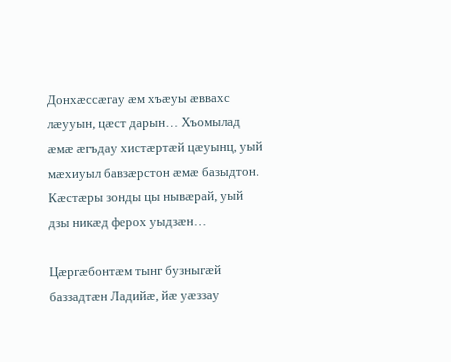Донхӕссӕгау ӕм хъӕуы ӕввахс лӕууын, цӕст дарын… Хъомылад ӕмӕ ӕгъдау хистӕртӕй цӕуынц, уый мӕхиуыл бавзӕрстон ӕмӕ базыдтон. Кӕстӕры зонды цы нывӕрай, уый дзы никӕд ферох уыдзӕн…

Цӕргӕбонтӕм тынг бузныгӕй баззадтӕн Ладийӕ, йӕ уӕззау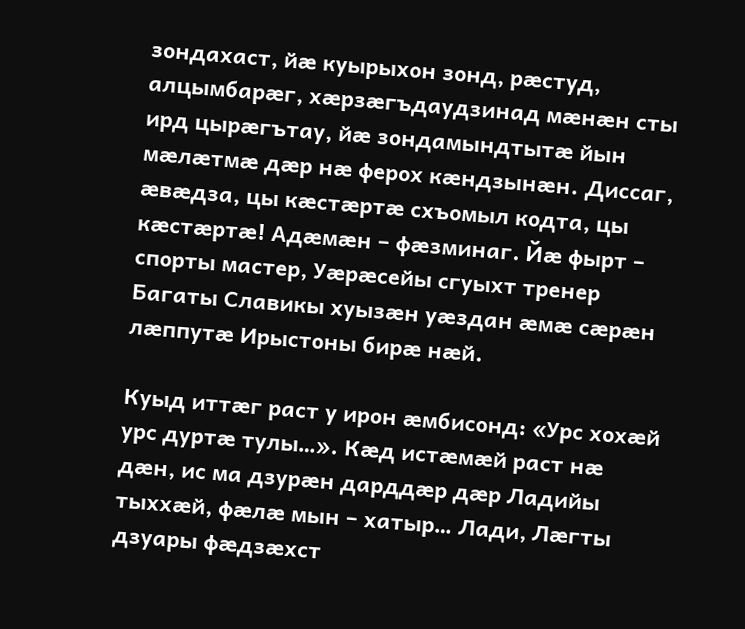зондахаст, йӕ куырыхон зонд, рӕстуд, алцымбарӕг, хӕрзӕгъдаудзинад мӕнӕн сты ирд цырӕгътау, йӕ зондамындтытӕ йын мӕлӕтмӕ дӕр нӕ ферох кӕндзынӕн. Диссаг, ӕвӕдза, цы кӕстӕртӕ схъомыл кодта, цы кӕстӕртӕ! Адӕмӕн – фӕзминаг. Йӕ фырт – спорты мастер, Уӕрӕсейы сгуыхт тренер Багаты Славикы хуызӕн уӕздан ӕмӕ сӕрӕн лӕппутӕ Ирыстоны бирӕ нӕй.

Куыд иттӕг раст у ирон ӕмбисонд: «Урс хохӕй урс дуртӕ тулы…». Кӕд истӕмӕй раст нӕ дӕн, ис ма дзурӕн дарддӕр дӕр Ладийы тыххӕй, фӕлӕ мын – хатыр… Лади, Лӕгты дзуары фӕдзӕхст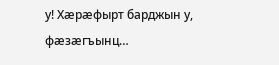у! Хӕрӕфырт барджын у, фӕзӕгъынц…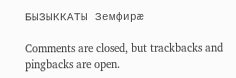БЫЗЫККАТЫ Земфирӕ

Comments are closed, but trackbacks and pingbacks are open.